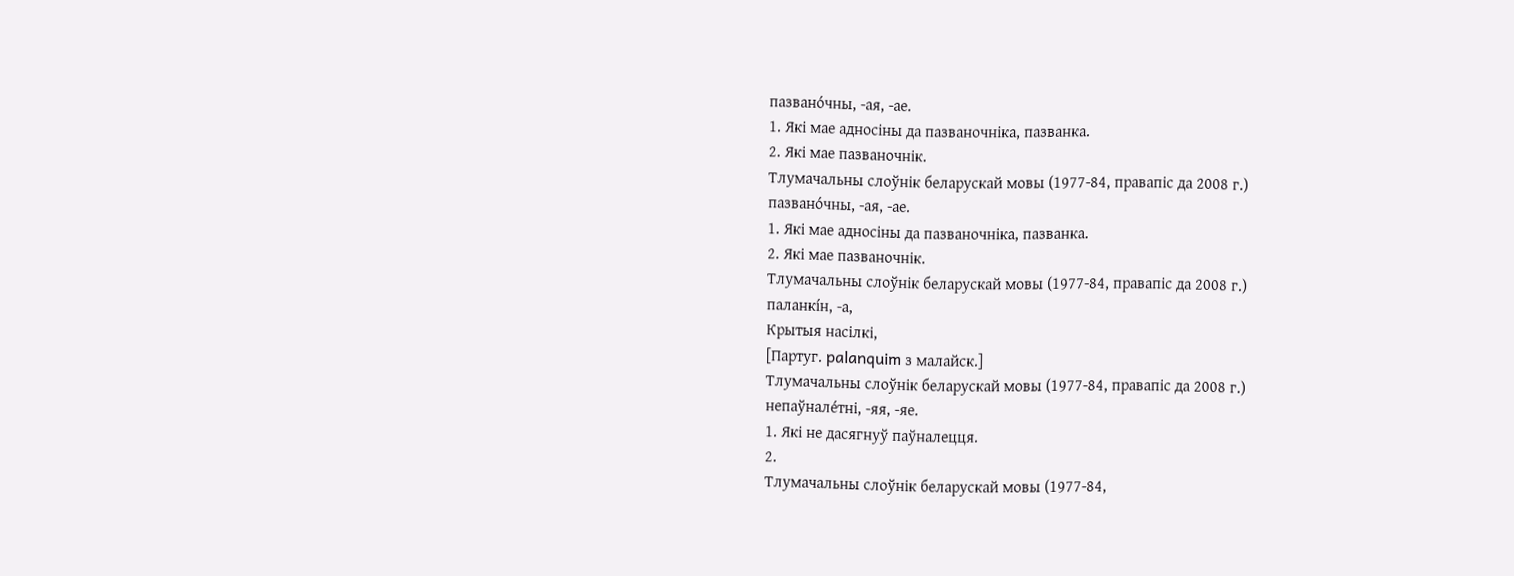пазвано́чны, ‑ая, ‑ае.
1. Які мае адносіны да пазваночніка, пазванка.
2. Які мае пазваночнік.
Тлумачальны слоўнік беларускай мовы (1977-84, правапіс да 2008 г.)
пазвано́чны, ‑ая, ‑ае.
1. Які мае адносіны да пазваночніка, пазванка.
2. Які мае пазваночнік.
Тлумачальны слоўнік беларускай мовы (1977-84, правапіс да 2008 г.)
паланкі́н, ‑а,
Крытыя насілкі,
[Партуг. palanquim з малайск.]
Тлумачальны слоўнік беларускай мовы (1977-84, правапіс да 2008 г.)
непаўнале́тні, ‑яя, ‑яе.
1. Які не дасягнуў паўналецця.
2.
Тлумачальны слоўнік беларускай мовы (1977-84,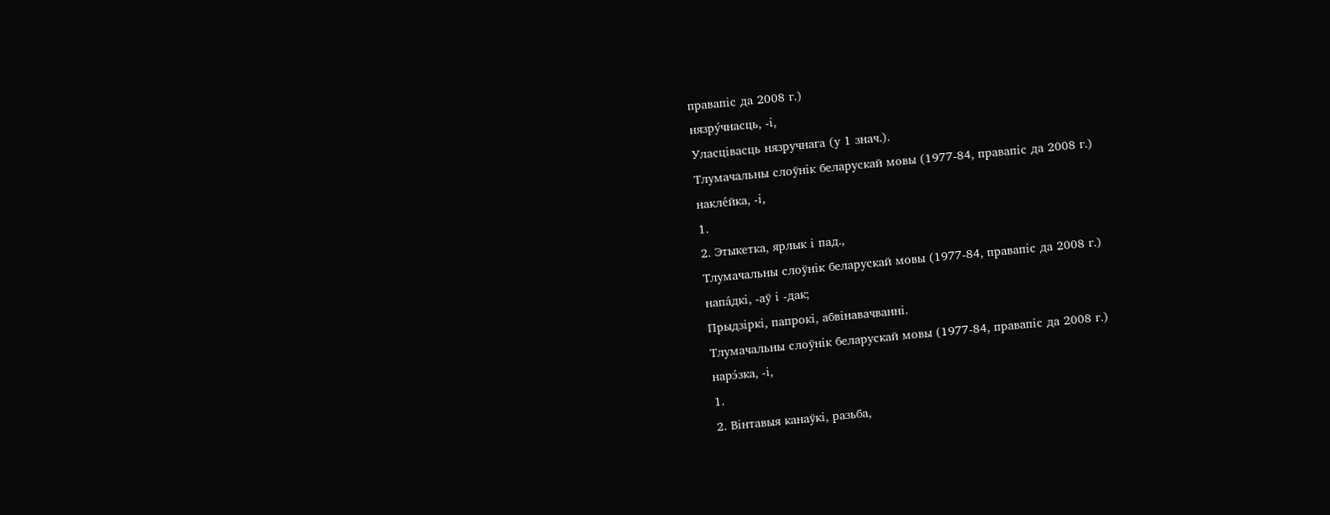правапіс да 2008 г.)
нязру́чнасць, ‑і,
Уласцівасць нязручнага (у 1 знач.).
Тлумачальны слоўнік беларускай мовы (1977-84, правапіс да 2008 г.)
накле́йка, ‑і,
1.
2. Этыкетка, ярлык і пад.,
Тлумачальны слоўнік беларускай мовы (1977-84, правапіс да 2008 г.)
напа́дкі, ‑аў і ‑дак;
Прыдзіркі, папрокі, абвінавачванні.
Тлумачальны слоўнік беларускай мовы (1977-84, правапіс да 2008 г.)
нарэ́зка, ‑і,
1.
2. Вінтавыя канаўкі, разьба,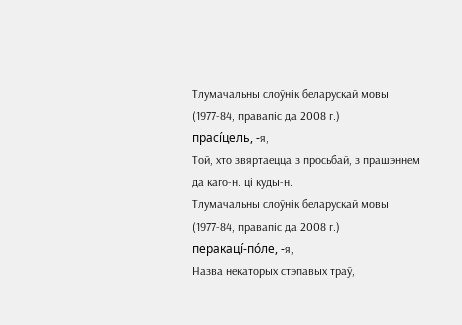Тлумачальны слоўнік беларускай мовы (1977-84, правапіс да 2008 г.)
прасі́цель, ‑я,
Той, хто звяртаецца з просьбай, з прашэннем да каго‑н. ці куды‑н.
Тлумачальны слоўнік беларускай мовы (1977-84, правапіс да 2008 г.)
перакаці́-по́ле, ‑я,
Назва некаторых стэпавых траў,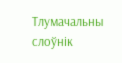Тлумачальны слоўнік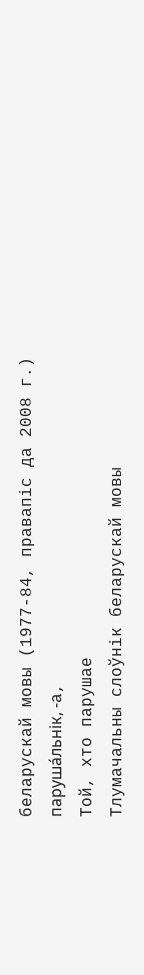беларускай мовы (1977-84, правапіс да 2008 г.)
паруша́льнік, ‑а,
Той, хто парушае
Тлумачальны слоўнік беларускай мовы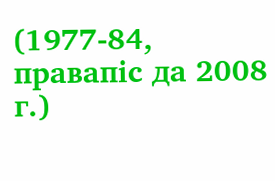(1977-84, правапіс да 2008 г.)